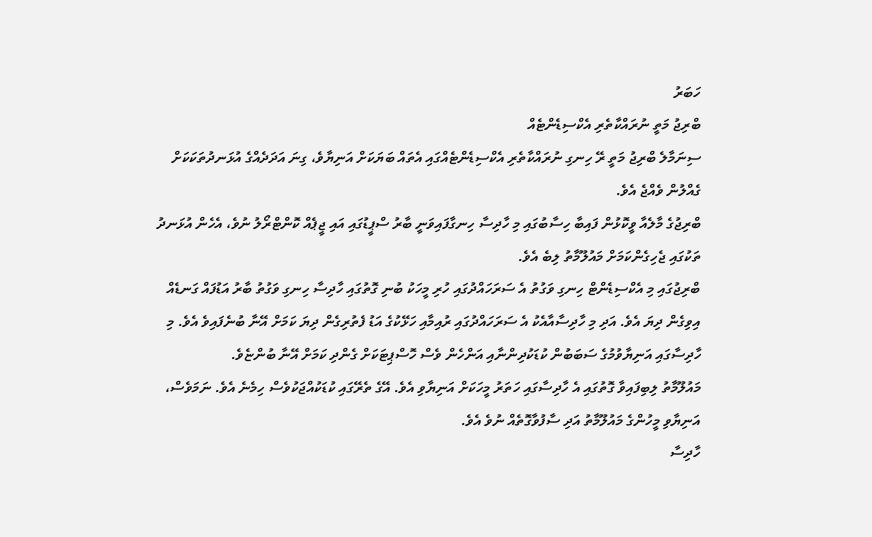ހަބަރު
ބްރިޖު މަތީ ނުރައްކާތެރި އެކްސިޑެންޓެއް
ސިނަމާލެ ބްރިޖު މަތީ ރޭ ހިނގި ނުރައްކާތެރި އެކްސިޑެންޓެއްގައި އެތައް ބަޔަކަށް އަނިޔާވެ، ގިނަ އަދަދެއްގެ އުޅަނދުތަކަކަށް ގެއްލުން ވެއްޖެ އެވެ.
ބްރިޖުގެ މާލެއާ ވީކޮޅުން ފައިބާ ހިސާބުގައި މި ހާދިސާ ހިނގާފައިވަނީ ބާރު ސްޕީޑުގައި އައި ޖީޕެއް ކޮންޓްރޯލު ނުވެ، އެހެން އުޅަނދު ތަކުގައި ޖެހިގެންކަމަށް މައުލޫމާތު ލިބެ އެވެ.
ބްރިޖުގައި މި އެކްސިޑެންޓް ހިނގި ވަގުތު އެ ސަރަހައްދުގައި ހުރި މީހަކު ބުނި ގޮތުގައި ހާދިސާ ހިނގި ވަގުތު ބާރު އަޑުފައް ގަނޑެއް އިވިގެން ދިޔަ އެވެ. އަދި މި ހާދިސާއާއެކު އެ ސަރަހައްދުގައި ރުއިމާއި ހަޅޭކުގެ އަޑު ފެތުރިގެން ދިޔަ ކަމަށް އޭނާ ބުނެފައިވެ އެވެ. މި ހާދިސާގައި އަނިޔާވުމުގެ ސަބަބުން ކުޑަކުދިންނާއި އަންހެން ވެސް ހޮސްޕިޓަކަށް ގެންދި ކަމަށް އޭނާ ބުންޏެވެ.
މައުލޫމާތު ލިބިފައިވާ ގޮތުގައި އެ ހާދިސާގައި ހަތަރު މީހަކަށް އަނިޔާވި އެވެ. އޭގެ ތެރޭގައި ކުޑަކުއްޖަކުވެސް ހިމެނެ އެވެ. ނަމަވެސް، އަނިޔާވި މީހުންގެ މައުލޫމާތު އަދި ސާފުވާގޮތެއް ނުވެ އެވެ.
ހާދިސާ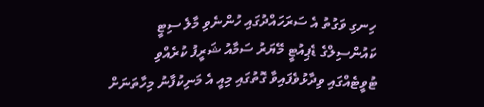ހިނގި ވަގުތު އެ ސަރަހައްދުގައި ހުންނެވި މާލެ ސިޓީ ކައުންސިލްގެ ޑެޕިއުޓީ މޭޔަރު ސަމާއު ޝަރީފު ކުރެއްވި ޓުވީޓެއްގައި ވިދާޅުވެފައިވާ ގޮތުގައި މިއީ އެ މަނިކުފާނު މިހާތަނަށް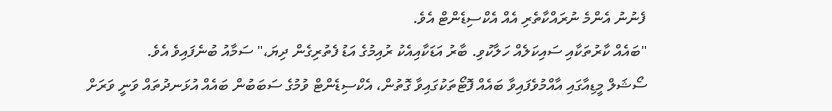ފެނުނު އެންމެ ނުރައްކާތެރި އެއް އެކްސިޑެންޓް އެވެ.
"ބައެއް ކާރުތަކާއި ސައިކަލެއް ހަލާކުވި. ބާރު އަޑަކާއިއެކު ރުއިމުގެ އަޑު ފެތުރިގެން ދިޔަ،" ސަމާއު ބުނެފައިވެ އެވެ.
ސޯޝަލް މީޑިއާގައި އާއްމުވެފައިވާ ބައެއް ފޮޓޯތަކުގައިވާ ގޮތުން، އެކްސިޑެންޓް ވުމުގެ ސަބަބުން ބައެއް އުޅަނދުތައް ވަނީ ވަރަށް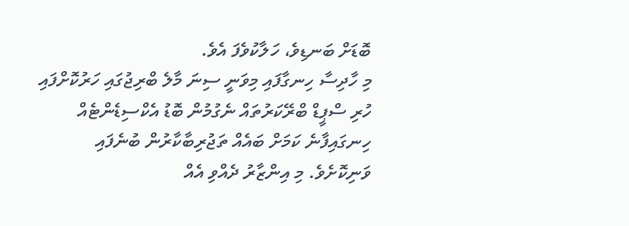ބޮޑަށް ބަނޑިވެ، ހަލާކުވެފަ އެވެ.
މި ހާދިސާ ހިނގާފައި މިވަނީ ސިނަ މާލެ ބްރިޖުގައި ހަރުކޮށްފައި ހުރި ސްޕީޑް ބްރޭކަރުތައް ނެގުމުން ބޮޑު އެކްސިޑެންޓެއް ހިނގައިފާނެ ކަމަށް ބައެއް ތަޖުރިބާކާރުން ބުނެފައި ވަނިކޮށެވެ. މި އިންޒާރު ދެއްވި އެއް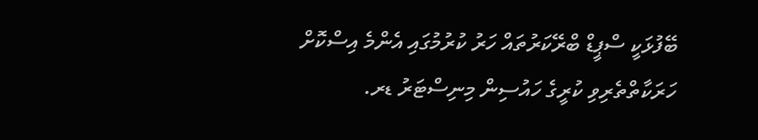ބޭފުޅަކީ ސްޕީޑް ބްރޭކަރުތައް ހަރު ކުރުމުގައި އެންމެ އިސްކޮށް ހަރަކާތްތެރިވި ކުރީގެ ހައުސިން މިނިސްޓަރު ޑރ.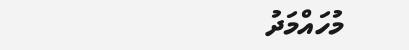މުހައްމަދު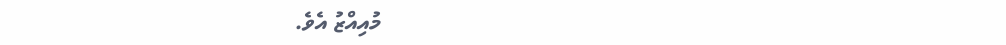މުއިއްޒު އެވެ.